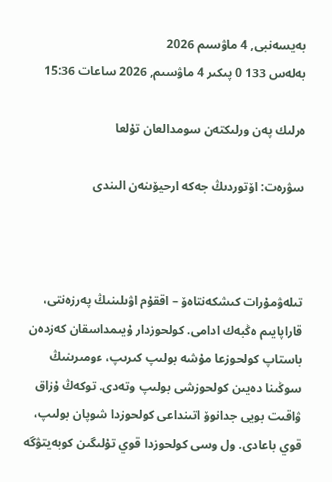بەيسەنبى, 4 ماۋسىم 2026
بەلەس 133 0 پىكىر 4 ماۋسىم, 2026 ساعات 15:36

ەرلىك پەن ورلىكتەن سومدالعان تۇلعا

سۋرەت: اۆتوردىڭ جەكە ارحيۆىنەن الىندى



تىلەۋمۇرات كىشكەنتاەۆ – اققۇم اۋىلىنىڭ پەرزەنتى، قاراپايىم ەڭبەك ادامى. كولحوزدار ۇيىمداسقان كەزدەن باستاپ كولحوزعا مۇشە بولىپ كىرىپ، ءومىرىنىڭ سوڭىنا دەيىن كولحوزشى بولىپ وتەدى. توكەڭ ۇزاق ۋاقىت بويى جدانوۆ اتىنداعى كولحوزدا شوپان بولىپ، قوي باعادى. ول وسى كولحوزدا قوي تۇلىگىن كوبەيتۋگە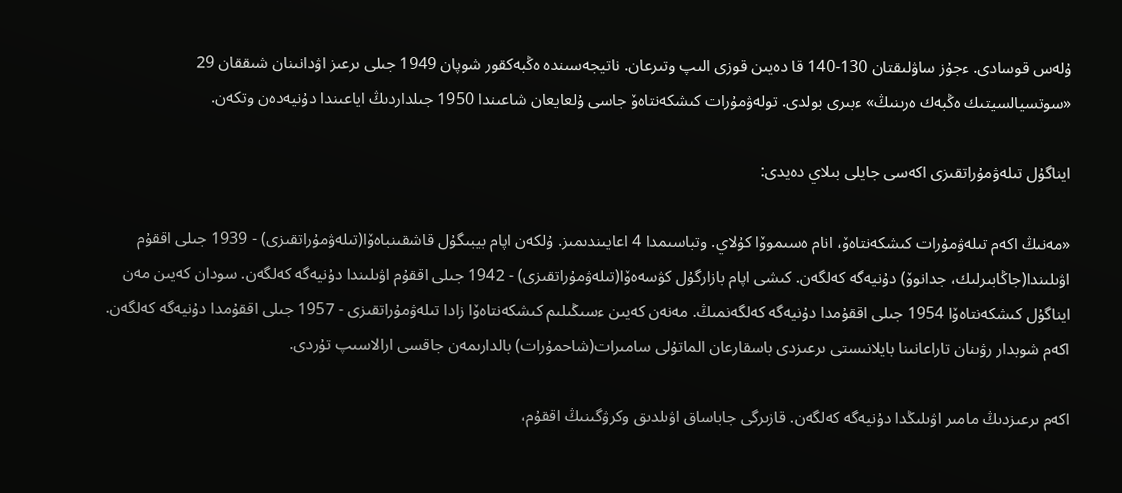ۇلەس قوسادى. ءجۇز ساۋلىقتان 130-140 قا دەيىن قوزى الىپ وتىرعان. ناتيجەسىندە ەڭبەكقور شوپان 1949 جىلى ىرعىز اۋدانىنان شىققان 29 «سوتسيالسيتىك ەڭبەك ەرىنىڭ» ءبىرى بولدى. تولەۋمۇرات كىشكەنتاەۆ جاسى ۇلعايعان شاعىندا 1950 جىلداردىڭ اياعىندا دۇنيەدەن وتكەن.

ايناگۇل تىلەۋمۇراتقىزى اكەسى جايلى بىلاي دەيدى:

«مەنىڭ اكەم تىلەۋمۇرات كىشكەنتاەۆ، انام ەسىموۆا كۇلاي. وتباسىمدا 4 اعايىندىمىز. ۇلكەن اپام بيبىگۇل قاشقىنباەۆا(تىلەۋمۇراتقىزى) - 1939 جىلى اققۇم اۋىلىندا(جاڭابىرلىك، جدانوۆ) دۇنيەگە كەلگەن. كىشى اپام بازارگۇل كۋسەەۆا(تىلەۋمۇراتقىزى) - 1942 جىلى اققۇم اۋىلىندا دۇنيەگە كەلگەن. سودان كەيىن مەن ايناگۇل كىشكەنتاەۆا 1954 جىلى اققۇمدا دۇنيەگە كەلگەنمىڭ. مەنەن كەيىن ءسىڭىلىم كىشكەنتاەۆا زادا تىلەۋمۇراتقىزى - 1957 جىلى اققۇمدا دۇنيەگە كەلگەن. اكەم شوبدار رۋىنان تاراعانىنا بايلانىستى ىرعىزدى باسقارعان الماتۇلى سامىرات(شاحمۇرات) بالدارىمەن جاقسى ارالاسىپ تۇردى.

اكەم ىرعىزدىڭ مامىر اۋىلىڭدا دۇنيەگە كەلگەن. قازىرگى جاباساق اۋىلدىق وكرۋگىنىڭ اققۇم،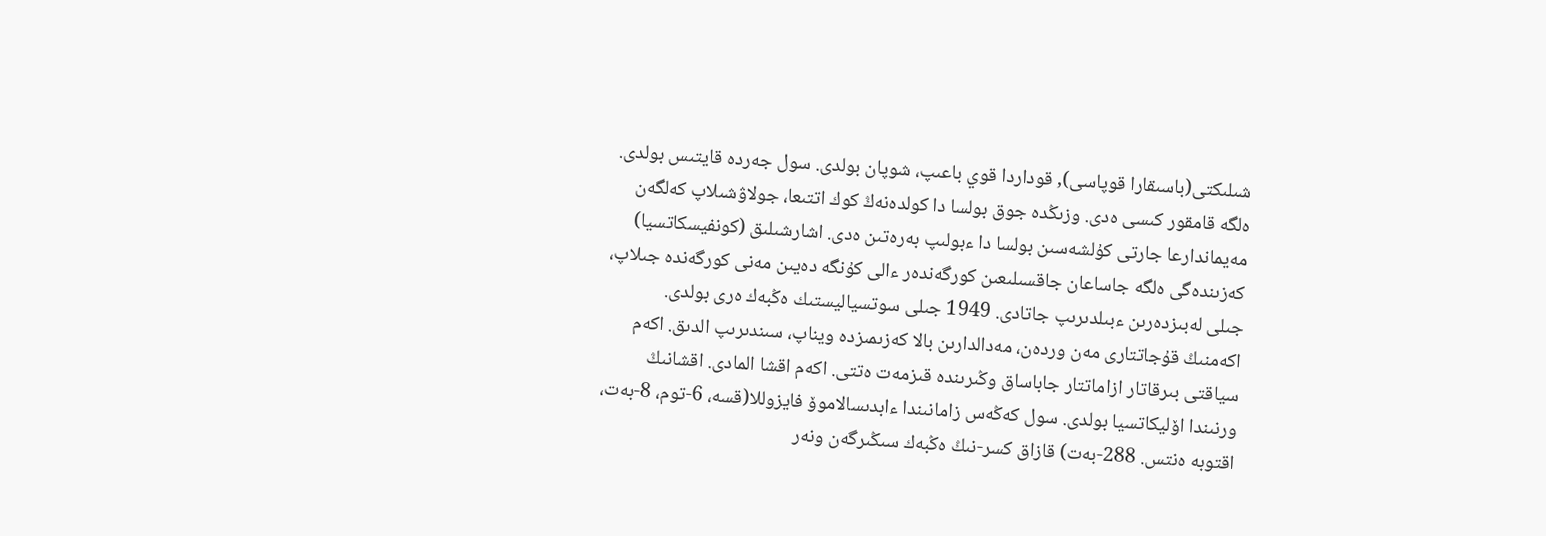شىلىكتى(باسىقارا قوپاسى), قوداردا قوي باعىپ، شوپان بولدى. سول جەردە قايتىس بولدى. ەلگە قامقور كىسى ەدى. وزىڭدە جوق بولسا دا كولدەنەڭ كوك اتتىعا، جولاۋشىلاپ كەلگەن مەيماندارعا جارتى كۇلشەسىن بولسا دا ءبولىپ بەرەتىن ەدى. اشارشىلىق (كونفيسكاتسيا) كەزىندەگى ەلگە جاساعان جاقسىلىعىن كورگەندەر ءالى كۇنگە دەيىن مەنى كورگەندە جىلاپ، جىلى لەبىزدەرىن ءبىلدىرىپ جاتادى. 1949 جىلى سوتسياليستىك ەڭبەك ەرى بولدى. اكەمنىڭ قۇجاتتارى مەن وردەن، مەدالدارىن بالا كەزىمىزدە ويناپ، سىندىرىپ الدىق. اكەم سياقتى بىرقاتار ازاماتتار جاباساق وڭىرىندە قىزمەت ەتتى. اكەم اقشا المادى. اقشانىڭ ورنىندا اۆليكاتسيا بولدى. سول كەڭەس زامانىندا ءابدىسالاموۆ فايزوللا(قسە، 6-توم، 8-بەت، اقتوبە ەنتس. 288-بەت) قازاق كسر-نىڭ ەڭبەك سىڭىرگەن ونەر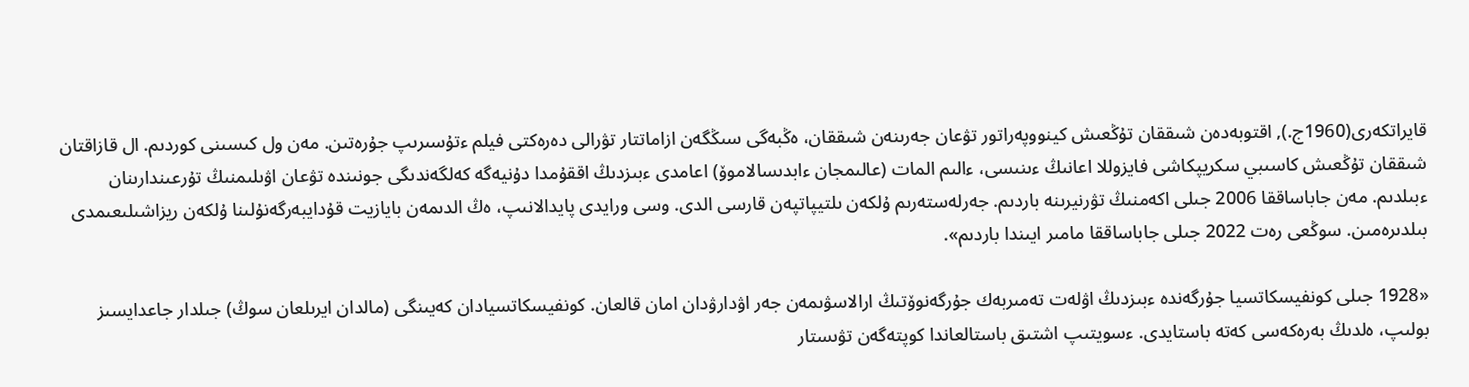قايراتكەرى(1960ج.), اقتوبەدەن شىققان تۇڭعىش كينووپەراتور تۋعان جەرىنەن شىققان، ەڭبەگى سىڭگەن ازاماتتار تۋرالى دەرەكتى فيلم ءتۇسىرىپ جۇرەتىن. مەن ول كىسىنى كوردىم. ال قازاقتان شىققان تۇڭعىش كاسىبي سكريپكاشى فايزوللا اعانىڭ ءىنىسى، ءالىم المات (عالىمجان ءابدىسالاموۆ) اعامدى ءبىزدىڭ اققۇمدا دۇنيەگە كەلگەندىگى جونىندە تۋعان اۋىلىمنىڭ تۇرعىندارىنان ءبىلدىم. مەن جاباساققا 2006 جىلى اكەمنىڭ تۋرنيرىنە باردىم. جەرلەستەرىم ۇلكەن ىلتيپاتپەن قارسى الدى. وسى ورايدى پايدالانىپ، ەڭ الدىمەن بايازيت قۇدايبەرگەنۇلىنا ۇلكەن ريزاشىلىعىمدى بىلدىرەمىن. سوڭعى رەت 2022 جىلى جاباساققا مامىر ايىندا باردىم».

«1928 جىلى كونفيسكاتسيا جۇرگەندە ءبىزدىڭ اۋلەت تەمىربەك جۇرگەنوۆتىڭ ارالاسۋىمەن جەر اۋدارۋدان امان قالعان. كونفيسكاتسيادان كەيىنگى (مالدان ايرىلعان سوڭ) جىلدار جاعدايسىز بولىپ، ەلدىڭ بەرەكەسى كەتە باستايدى. ءسويتىپ اشتىق باستالعاندا كوپتەگەن تۋىستار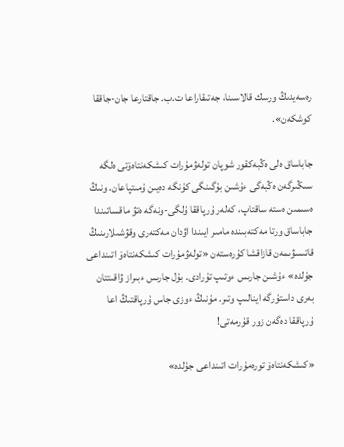رەسەيدىڭ ورسك قالاسىنا، جەتىقاراعا ت.ب. جاقتارعا جان-جاققا كوشكەن».

جاباساق ەلى ەڭبەكقور شوپان تولەۋمۇرات كىشكەنتاەۆتى ەلگە سىڭىرگەن ەڭبەگى ءۇشىن بۇگىنگى كۇنگە دەيىن ۇمىتپاعان. ونىڭ ەسىمىن ەستە ساقتاپ، كەلەر ۇرپاققا ۇلگى-ونەگە ەتۋ ماقساتىندا جاباساق ورتا مەكتەبىندە مامىر ايىندا اۋدان مەكتەرى وقۋشىلارىنىڭ قاتىسۋىمەن قازاقشا كۇرەستەن «تولەۋمۇرات كىشكەنتاەۆ اتىنداعى جۇلدە» ءۇشىن جارىس ءوتىپ تۇرادى. بۇل جارىس ءبىراز ۋاقىتتان بەرى داستۇرگە اينالىپ وتىر. مۇنىڭ ءوزى جاس ۇرپاقتىڭ اعا ۇرپاققا دەگەن زور قۇرمەتى!

«كىشكەنتاەۆ تورەمۇرات اتىنداعى جۇلدە»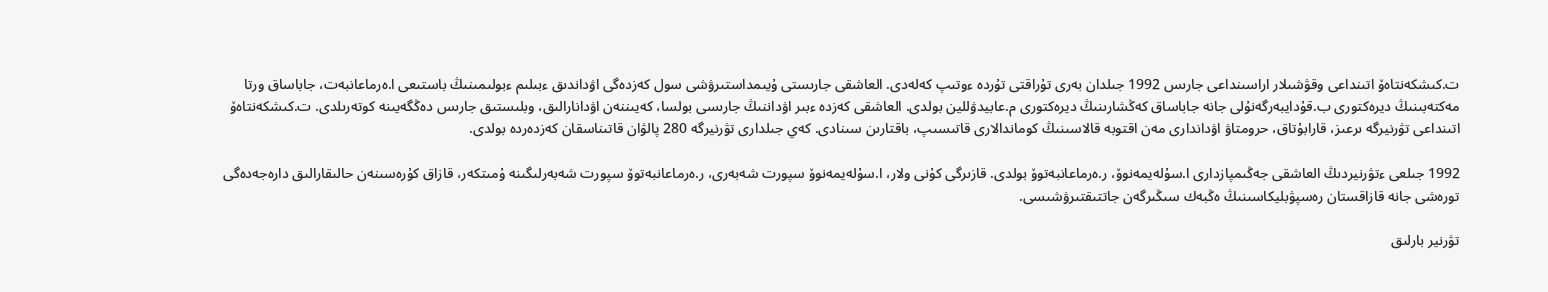ت.كىشكەنتاەۆ اتىنداعى وقۋشىلار اراسىنداعى جارىس 1992 جىلدان بەرى تۇراقتى تۇردە ءوتىپ كەلەدى. العاشقى جارىستى ۇيىمداستىرۋشى سول كەزدەگى اۋداندىق ءبىلىم ءبولىمىنىڭ باستىعى ا.ەرماعانبەت، جاباساق ورتا مەكتەبىنىڭ ديرەكتورى ب.قۇدايبەرگەنۇلى جانە جاباساق كەڭشارىنىڭ ديرەكتورى م.عابيدۋللين بولدى. العاشقى كەزدە ءبىر اۋداننىڭ جارىسى بولسا، كەيىننەن اۋدانارالىق، وبلىستىق جارىس دەڭگەيىنە كوتەرىلدى. ت.كىشكەنتاەۆ اتىنداعى تۋرنيرگە ىرعىز، قارابۇتاق، حرومتاۋ اۋداندارى مەن اقتوبە قالاسىنىڭ كوماندالارى قاتىسىپ، باقتارىن سىنادى. كەي جىلدارى تۋرنيرگە 280 پالۋان قاتىناسقان كەزدەردە بولدى.

1992 جىلعى ءتۋرنيردىڭ العاشقى جەڭىمپازدارى ا.سۇلەيمەنوۆ، ر.ەرماعانبەتوۆ بولدى. قازىرگى كۇنى ولار، ا.سۇلەيمەنوۆ سپورت شەبەرى، ر.ەرماعانبەتوۆ سپورت شەبەرلىگىنە ۇمىتكەر، قازاق كۇرەسىنەن حالىقارالىق دارەجەدەگى تورەشى جانە قازاقستان رەسپۋبليكاسىنىڭ ەڭبەك سىڭىرگەن جاتتىقتىرۋشىسى.

تۋرنير بارلىق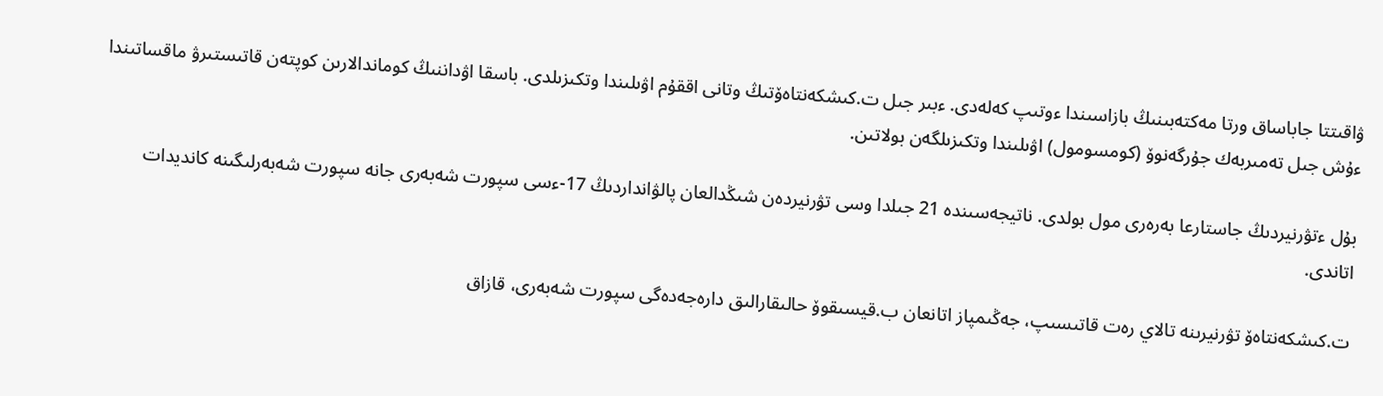ۋاقىتتا جاباساق ورتا مەكتەبىنىڭ بازاسىندا ءوتىپ كەلەدى. ءبىر جىل ت.كىشكەنتاەۆتىڭ وتانى اققۇم اۋىلىندا وتكىزىلدى. باسقا اۋداننىڭ كوماندالارىن كوپتەن قاتىستىرۋ ماقساتىندا ءۇش جىل تەمىربەك جۇرگەنوۆ (كومسومول) اۋىلىندا وتكىزىلگەن بولاتىن.

بۇل ءتۋرنيردىڭ جاستارعا بەرەرى مول بولدى. ناتيجەسىندە 21 جىلدا وسى تۋرنيردەن شىڭدالعان پالۋانداردىڭ 17-ءسى سپورت شەبەرى جانە سپورت شەبەرلىگىنە كانديدات اتاندى.

ت.كىشكەنتاەۆ تۋرنيرىنە تالاي رەت قاتىسىپ، جەڭىمپاز اتانعان ب.قيسىقوۆ حالىقارالىق دارەجەدەگى سپورت شەبەرى، قازاق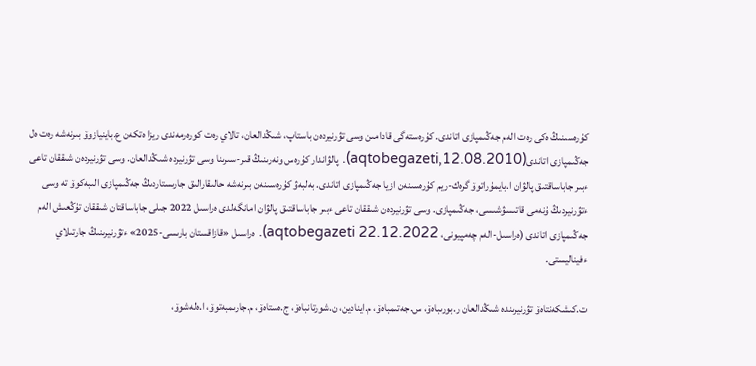كۇرەسىنىڭ ەكى رەت الەم جەڭىمپازى اتاندى. كۇرەستەگى قادامىن وسى تۋرنيردەن باستاپ، شىڭدالعان، تالاي رەت كورەرمەندى ريزا ەتكەن ع.باينيازوۆ بىرنەشە رەت ەل جەڭىمپازى اتاندى(aqtobegazeti,12.08.2010). پالۋاندار كۇرەس ونەرىنىڭ قىر-سىرىنا وسى تۋرنيردە شىڭدالعان. وسى تۋرنيردەن شىققان تاعى ءبىر جاباساقتىق پالۋان ا.بايمۇراتوۆ گرەك-ريم كۇرەسىنەن ازيا جەڭىمپازى اتاندى. بەلبەۋ كۇرەسىنەن بىرنەشە حالىقارالىق جارىستاردىڭ جەڭىمپازى الىبەكوۆ تە وسى ءتۋرنيردىڭ ۇنەمى قاتىسۋشىسى، جەڭىمپازى. وسى تۋرنيردەن شىققان تاعى ءبىر جاباساقتىق پالۋان امانگەلدى ەراسىل 2022 جىلى جاباساقتان شىققان تۇڭعىش الەم جەڭىمپازى اتاندى (ەراسىل-الەم چەمپيونى، aqtobegazeti 22.12.2022). ەراسىل «قازاقستان بارىسى-2025» ءتۋرنيرىنىڭ جارتىلاي ءفيناليستى.

ت.كىشكەنتاەۆ تۋرنيرىندە شىڭدالعان ر.بورىباەۆ، س.جەتىمباەۆ، م.اينادين، ن.شورتانباەۆ، ج.ەستاەۆ، م.جارىمبەتوۆ، ا.ەلەشوۆ،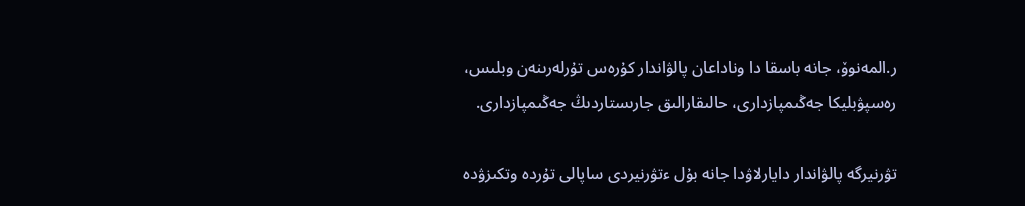ر.المەنوۆ، جانە باسقا دا وناداعان پالۋاندار كۇرەس تۇرلەرىنەن وبلىس، رەسپۋبليكا جەڭىمپازدارى، حالىقارالىق جارىستاردىڭ جەڭىمپازدارى.

تۋرنيرگە پالۋاندار دايارلاۋدا جانە بۇل ءتۋرنيردى ساپالى تۇردە وتكىزۋدە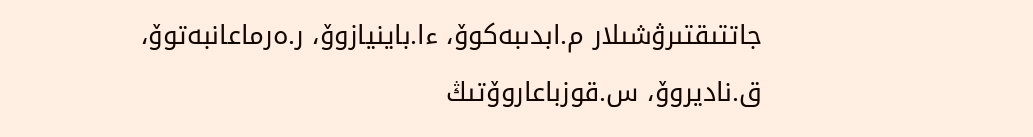جاتتىقتىرۋشىلار م.ابدىبەكوۆ، ءا.باينيازوۆ، ر.ەرماعانبەتوۆ، ق.ناديروۆ، س.قوزباعاروۆتىڭ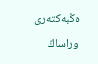ەڭبەكتەرى وراساڭ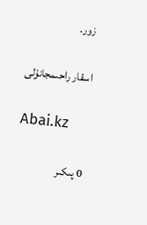زور.

اسقار راحىمجانۇلى

Abai.kz

0 پىكىر